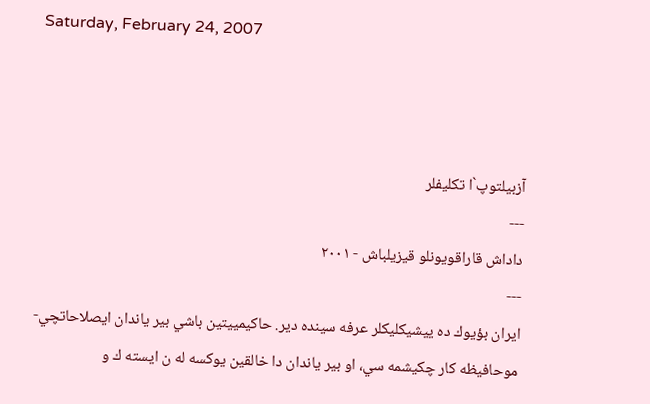Saturday, February 24, 2007



آزبيلتوپ`ا تكليفلر
---
داداش قاراقويونلو قيزيلباش - ٢٠٠١
---
ايران بؤيوك ده ييشيكليكلر عرفه سينده دير. حاكيمييتين باشي بير ياندان ايصلاحاتچي-موحافيظه كار چكيشمه سي، او بير ياندان دا خالقين يوكسه له ن ايسته ك و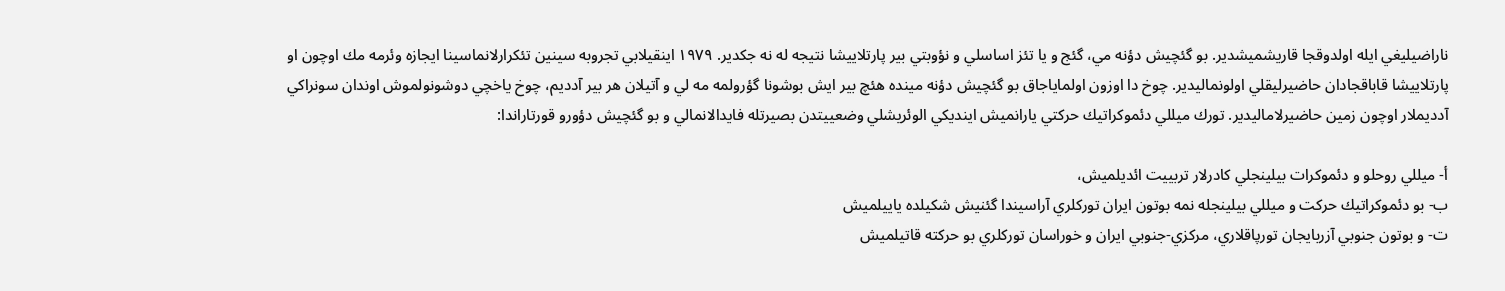ناراضيليغي ايله اولدوقجا قاريشميشدير. بو گئچيش دؤنه مي، گئج و يا تئز اساسلي و نؤوبتي بير پارتلاييشا نتيجه له نه جكدير. ١٩٧٩ اينقيلابي تجروبه سينين تئكرارلانماسينا ايجازه وئرمه مك اوچون او پارتلاييشا قاباقجادان حاضيرليقلي اولونماليدير. چوخ دا اوزون اولماياجاق بو گئچيش دؤنه مينده هئچ بير ايش بوشونا گؤرولمه مه لي و آتيلان هر بير آدديم، چوخ ياخچي دوشونولموش اوندان سونراكي آدديملار اوچون زمين حاضيرلاماليدير. تورك ميللي دئموكراتيك حركتي يارانميش اينديكي الوئريشلي وضعييتدن بصيرتله فايدالانمالي و بو گئچيش دؤورو قورتاراندا:

أ‌- ميللي روحلو و دئموكرات بيلينجلي كادرلار تربييت ائديلميش،
ب‌- بو دئموكراتيك حركت و ميللي بيلينجله نمه بوتون ايران توركلري آراسيندا گئنيش شكيلده ياييلميش
ت‌- و بوتون جنوبي آزربايجان تورپاقلاري، مركزي-جنوبي ايران و خوراسان توركلري بو حركته قاتيلميش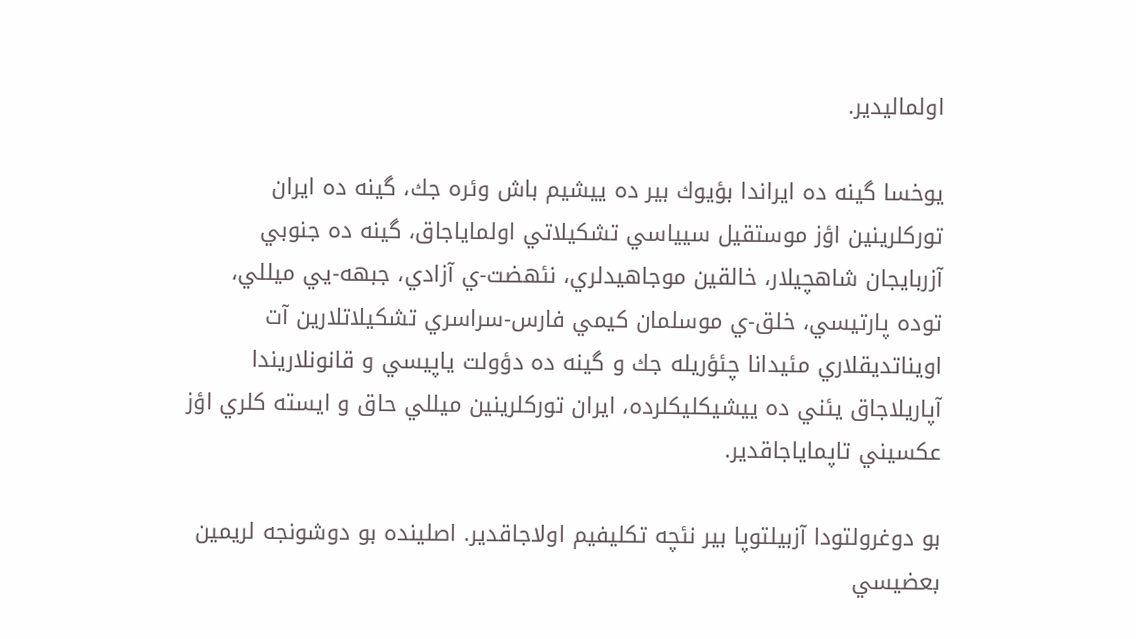اولماليدير.

يوخسا گينه ده ايراندا بؤيوك بير ده ييشيم باش وئره جك، گينه ده ايران توركلرينين اؤز موستقيل سيياسي تشكيلاتي اولماياجاق، گينه ده جنوبي آزربايجان شاهچيلار، خالقين موجاهيدلري، نئهضت-ي آزادي، جبهه-يي ميللي، توده پارتيسي، خلق-ي موسلمان كيمي فارس-سراسري تشكيلاتلارين آت اويناتديقلاري مئيدانا چئؤريله جك و گينه ده دؤولت ياپيسي و قانونلاريندا آپاريلاجاق يئني ده ييشيكليكلرده، ايران توركلرينين ميللي حاق و ايسته كلري اؤز عكسيني تاپماياجاقدير.

بو دوغرولتودا آزبيلتوپا بير نئچه تكليفيم اولاجاقدير. اصلينده بو دوشونجه لريمين بعضيسي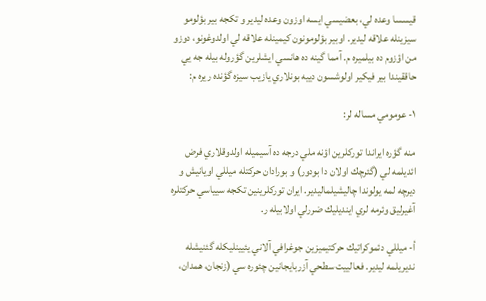قيسسا وعده لي، بعضيسي ايسه اوزون وعده ليدير و تكجه بير بؤلومو سيزينله علاقه ليدير. اوبير بؤلومونون كيمينله علاقه لي اولدوغونو، دوزو من اؤزوم ده بيلميره م. آمما گينه ده هانسي ايشلرين گؤروله بيله جه يي حاققيندا بير فيكير اولوشسون دييه بونلاري يازيب سيزه گؤنده ريره م:

١- عومومي مساله لر:

منه گؤره ايراندا توركلرين اؤنه ملي درجه ده آسيميله اولدوقلاري فرض ائديلمه لي (گئرچك اولان دا بودور) و بورادان حركتله ميللي اويانيش و ديرچه لمه يولوندا چاليشيلماليدير. ايران توركلرينين تكجه سيياسي حركتلره آغيرليق وئرمه لري اينديليك ضررلي اولابيله ر.

أ‌- ميللي دئموكراتيك حركتيميزين جوغرافي آلاني يئيينليكله گئنيشله نديريلمه ليدير. فعالييت سطحي آزربايجانين چئوره سي (زنجان، همدان،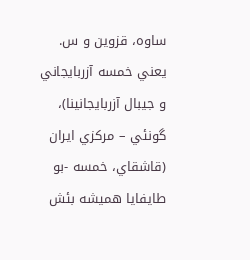ساوه، قزوين و س. يعني خمسه آزربايجاني و جيبال آزربايجانينا)، گونئي – مركزي ايران (قاشقاي، خمسه -بو طايفايا هميشه بئش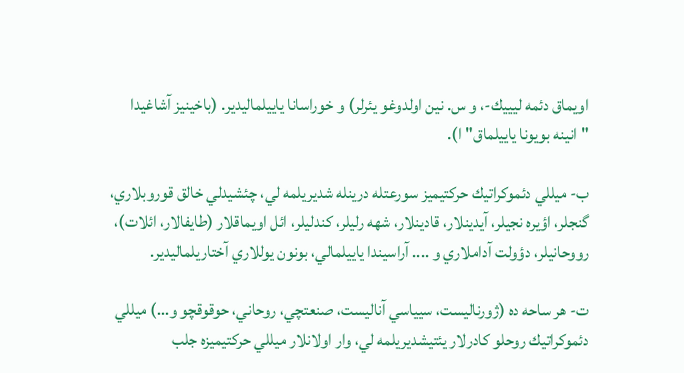اويماق دئمه ليييك-، و س. نين اولدوغو يئرلر) و خوراسانا ياييلماليدير. (باخينيز آشاغيدا "انينه بويونا ياييلماق"ا).

ب‌- ميللي دئموكراتيك حركتيميز سورعتله درينله شديريلمه لي، چئشيدلي خالق قوروبلاري، گنجلر، اؤيره نجيلر، آيدينلار، قادينلار، شهه رليلر، كندليلر، ائل اويماقلار (طايفالار، ائلات)، رووحانيلر، دؤولت آداملاري و .... آراسيندا ياييلمالي، بونون يوللاري آختاريلماليدير.

ت‌- هر ساحه ده (ژورناليست، سيياسي آناليست، صنعتچي، روحاني، حوقوقچو و...) ميللي دئموكراتيك روحلو كادرلار يئتيشديريلمه لي، وار اولانلار ميللي حركتيميزه جلب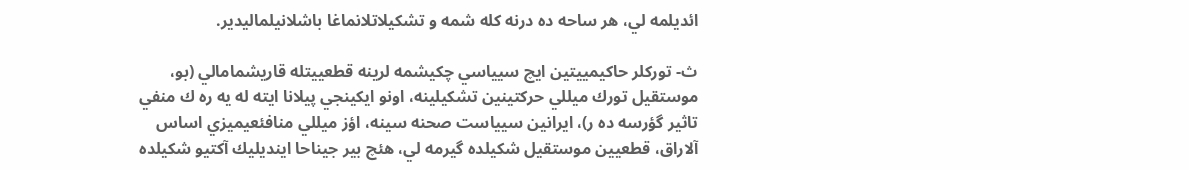ائديلمه لي، هر ساحه ده درنه كله شمه و تشكيلاتلانماغا باشلانيلماليدير.

ث‌- توركلر حاكيمييتين ايچ سيياسي چكيشمه لرينه قطعييتله قاريشمامالي (بو، موستقيل تورك ميللي حركتينين تشكيلينه، اونو ايكينجي پيلانا ايته له يه ره ك منفي تاثير گؤرسه ده ر)، ايرانين سيياست صحنه سينه، اؤز ميللي منافئعيميزي اساس آلاراق، قطعيين موستقيل شكيلده گيرمه لي، هئچ بير جيناحا اينديليك آكتيو شكيلده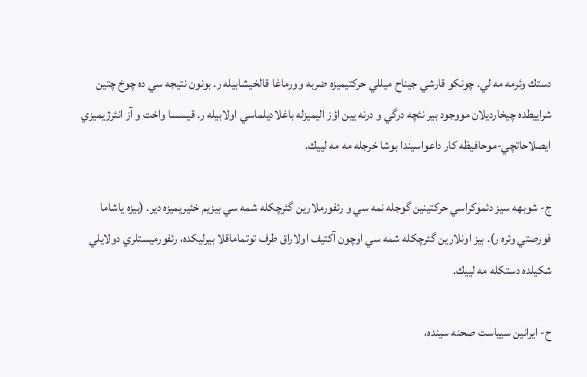دستك وئرمه مه لي. چونكو قارشي جيناح ميللي حركتيميزه ضربه وورماغا قالخيشابيله ر. بونون نتيجه سي ده چوخ چتين شراييطده چيخارديلان مووجود بير نئچه درگي و درنه يين اؤز اليميزله باغلاديلماسي اولابيله ر. قيسسا واخت و آز انئرژيميزي ايصلاحاتچي-موحافيظه كار داعواسيندا بوشا خرجله مه مه لييك.

ج‌- شوبهه سيز دئموكراسي حركتينين گوجله نمه سي و رئفورملارين گئرچكله شمه سي بيزيم خئيريميزه دير. (بيزه ياشاما فورصتي وئره ر). بيز اونلارين گئرچكله شمه سي اوچون آكتيف اولاراق طرف توتماماقلا بيرليكده، رئفورميستلري دولايلي شكيلده دستكله مه لييك.

ح‌- ايرانين سيياست صحنه سينده،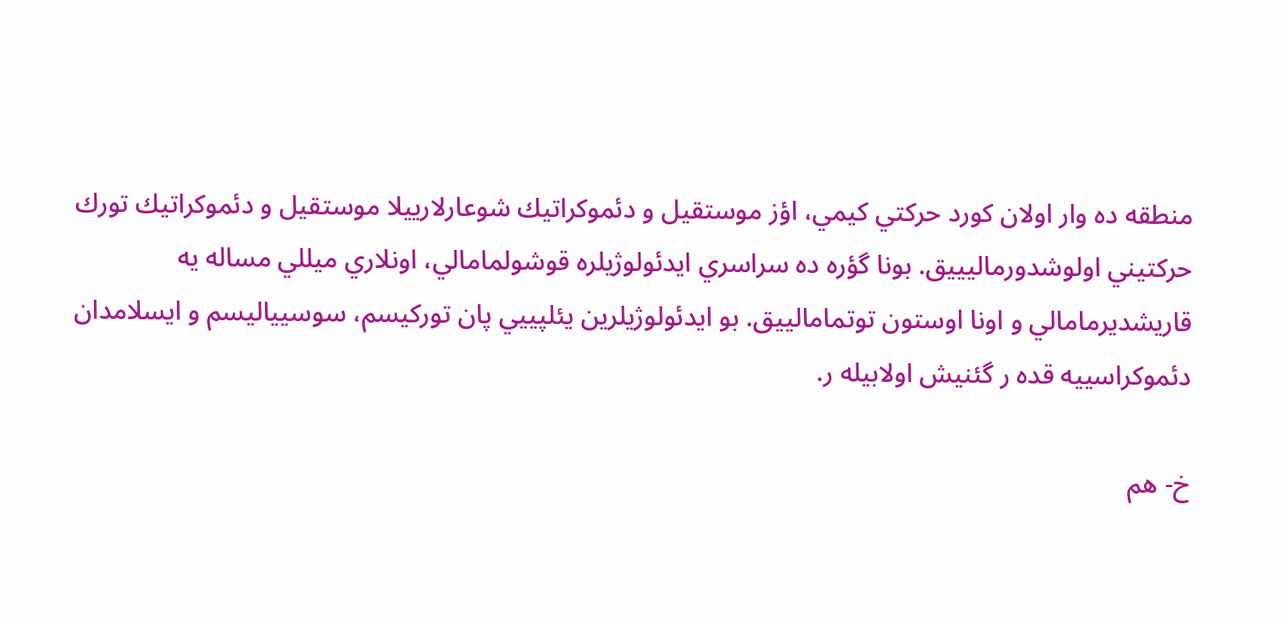منطقه ده وار اولان كورد حركتي كيمي، اؤز موستقيل و دئموكراتيك شوعارلارييلا موستقيل و دئموكراتيك تورك حركتيني اولوشدورماليييق. بونا گؤره ده سراسري ايدئولوژيلره قوشولمامالي، اونلاري ميللي مساله يه قاريشديرمامالي و اونا اوستون توتمامالييق. بو ايدئولوژيلرين يئلپييي پان توركيسم، سوسيياليسم و ايسلامدان دئموكراسييه قده ر گئنيش اولابيله ر.

خ‌- هم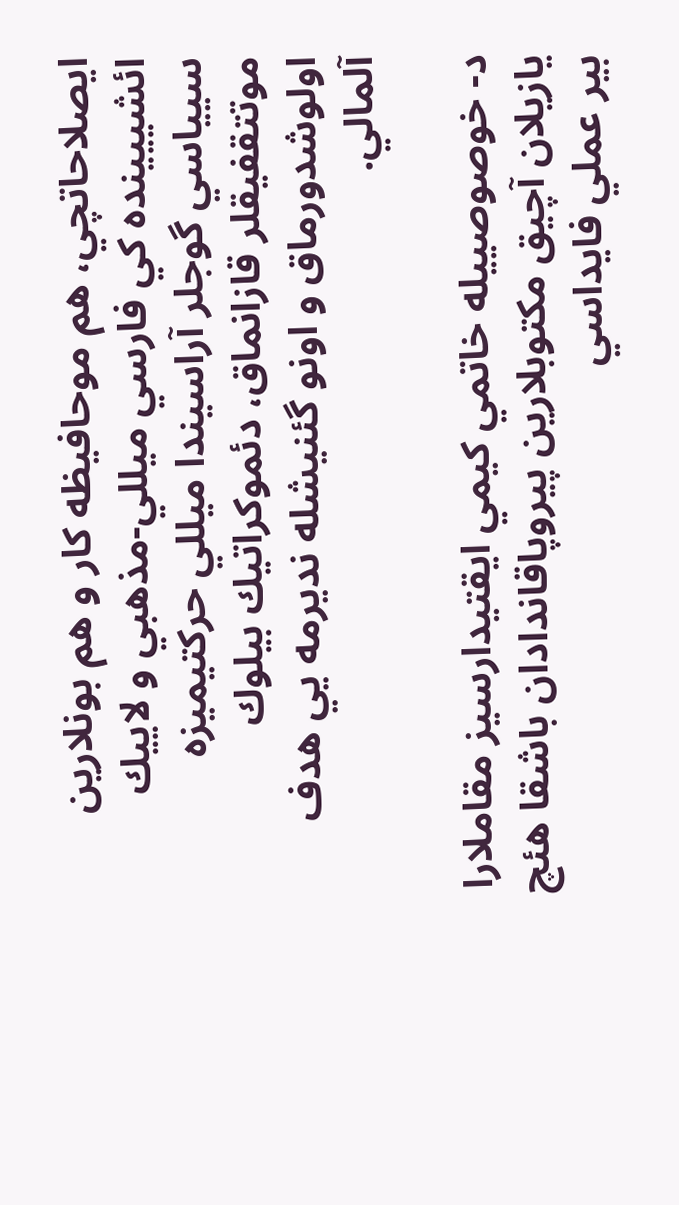ايصلاحاتچي، هم موحافيظه كار و هم بونلارين ائشييينده كي فارسي ميللي-مذهبي و لاييك سيياسي گوجلر آراسيندا ميللي حركتيميزه موتتقفيقلر قازانماق، دئموكراتيك بيلوك اولوشدورماق و اونو گئنيشله نديرمه يي هدف آلمالي.

د‌- خوصوصييله خاتمي كيمي ايقتيدارسيز مقاملارا يازيلان آچيق مكتوبلارين پيروپاقاندادان باشقا هئچ بير عملي فايداسي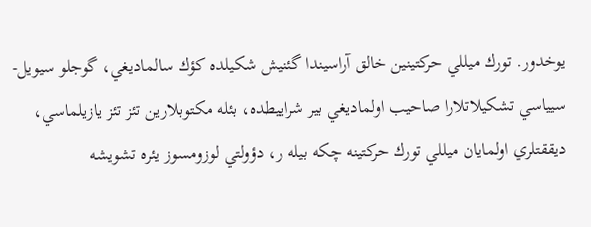يوخدور. تورك ميللي حركتينين خالق آراسيندا گئنيش شكيلده كؤك سالماديغي، گوجلو سيويل-سيياسي تشكيلاتلارا صاحيب اولماديغي بير شراييطده، بئله مكتوبلارين تئز تئز يازيلماسي، ديققتلري اولمايان ميللي تورك حركتينه چكه بيله ر، دؤولتي لوزومسوز يئره تشويشه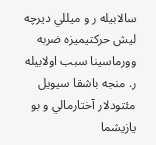سالابيله ر و ميللي ديرچه ليش حركتيميزه ضربه وورماسينا سبب اولابيله ر. منجه باشقا سيويل مئتودلار آختارمالي و بو يازيشما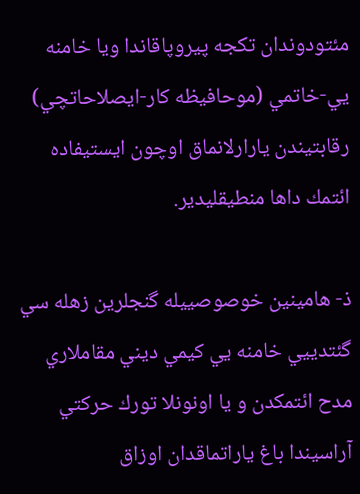مئتودوندان تكجه پيروپاقاندا ويا خامنه يي-خاتمي (موحافيظه كار-ايصلاحاتچي) رقابتيندن يارارلانماق اوچون ايستيفاده ائتمك داها منطيقليدير.

ذ‌- هامينين خوصوصييله گنجلرين زهله سي گئتدييي خامنه يي كيمي ديني مقاملاري مدح ائتمكدن و يا اونونلا تورك حركتي آراسيندا باغ ياراتماقدان اوزاق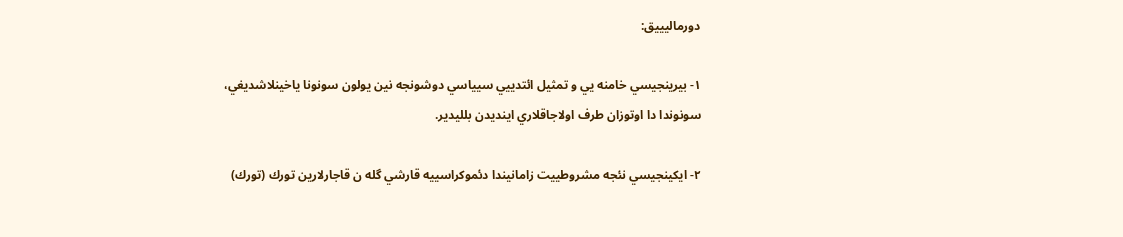دورماليييق:

١- بيرينجيسي خامنه يي و تمثيل ائتدييي سيياسي دوشونجه نين يولون سونونا ياخينلاشديغي، سونوندا دا اوتوزان طرف اولاجاقلاري اينديدن بلليدير.

٢- ايكينجيسي نئجه مشروطييت زامانيندا دئموكراسييه قارشي گله ن قاجارلارين تورك (تورك)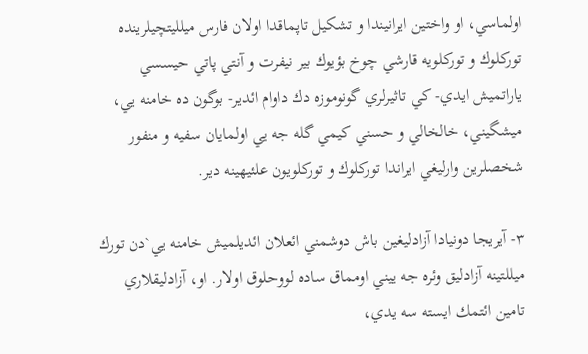اولماسي، او واختين ايرانيندا و تشكيل تاپماقدا اولان فارس ميلليتچيلرينده توركلوك و توركلويه قارشي چوخ بؤيوك بير نيفرت و آنتي پاتي حيسسي ياراتميش ايدي- كي تاثيرلري گونوموزه دك داوام ائدير- بوگون ده خامنه يي، ميشگيني، خالخالي و حسني كيمي گله جه يي اولمايان سفيه و منفور شخصلرين وارليغي ايراندا توركلوك و توركلويون علئيهينه دير.

٣- آيريجا دونيادا آزادليغين باش دوشمني ائعلان ائديلميش خامنه يي`دن تورك ميللتينه آزادليق وئره جه ييني اومماق ساده لووحلوق اولار. او، آزادليقلاري تامين ائتمك ايسته سه يدي،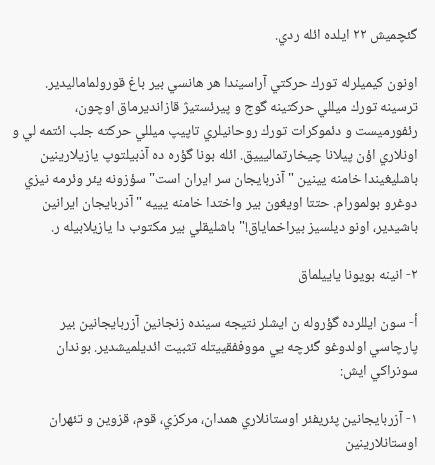گئچميش ٢٢ ايلده ائله ردي.

اونون كيميلرله تورك حركتي آراسيندا هر هانسي بير باغ قورولماماليدير. ترسينه تورك ميللي حركتينه گوج و پيرئستيژ قازانديرماق اوچون، رئفورميست و دئموكرات تورك روحانيلري تاپيپ ميللي حركته جلب ائتمه لي و اونلاري اؤن پيلانا چيخارتماليييق. ائله بونا گؤره ده آذبيلتوپ يازيلارينين باشليغيندا خامنه يينين "آذربايجان سر ايران است" سؤزونه يئر وئرمه نيزي دوغرو بولمورام. حتتا اويغون بير واختدا خامنه يييه "آذربايجان ايرانين باشيدير، اونو ديلسيز بيراخماياق!" باشليقلي بير مكتوب دا يازيلابيله ر.

٢- انينه بويونا ياييلماق

أ‌- سون ايللرده گؤروله ن ايشلر نتيجه سينده زنجانين آزربايجانين بير پارچاسي اولدوغو گئرچه يي مووففقييتله تثبيت ائديلميشدير. بوندان سونراكي ايش:

١- آزربايجانين پئريفئر اوستانلاري همدان، مركزي، قوم، قزوين و تئهران اوستانلارينين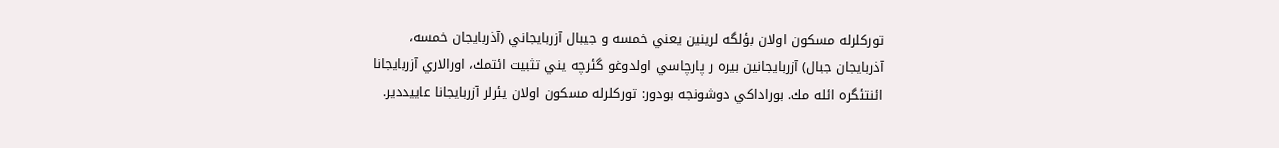توركلرله مسكون اولان بؤلگه لرينين يعني خمسه و جيبال آزربايجاني (آذربايجان خمسه، آذربايجان جبال) آزربايجانين بيره ر پارچاسي اولدوغو گئرچه يني تثبيت ائتمك، اورالاري آزربايجانا ائنتئگره ائله مك. بوراداكي دوشونجه بودور: توركلرله مسكون اولان يئرلر آزربايجانا عاييددير.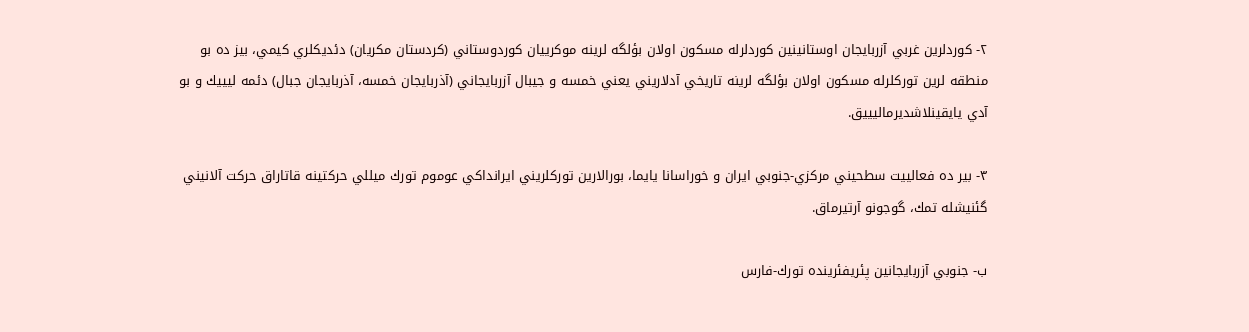٢- كوردلرين غربي آزربايجان اوستانينين كوردلرله مسكون اولان بؤلگه لرينه موكرييان كوردوستاني (كردستان مكريان) دئديكلري كيمي، بيز ده بو منطقه لرين توركلرله مسكون اولان بؤلگه لرينه تاريخي آدلاريني يعني خمسه و جيبال آزربايجاني (آذربايجان خمسه، آذربايجان جبال) دئمه ليييك و بو آدي يايقينلاشديرماليييق.

٣- بير ده فعالييت سطحيني مركزي-جنوبي ايران و خوراسانا يايما، بورالارين توركلريني ايرانداكي عوموم تورك ميللي حركتينه قاتاراق حركت آلانيني گئنيشله تمك، گوجونو آرتيرماق.

ب‌- جنوبي آزربايجانين پئريفئرينده تورك-فارس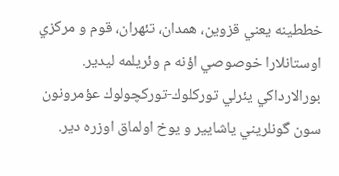خططينه يعني قزوين، همدان، تئهران، قوم و مركزي اوستانلارا خوصوصي اؤنه م وئريلمه ليدير. بورالارداكي يئرلي توركلوك-توركچولوك عؤمرونون سون گونلريني ياشايير و يوخ اولماق اوزره دير.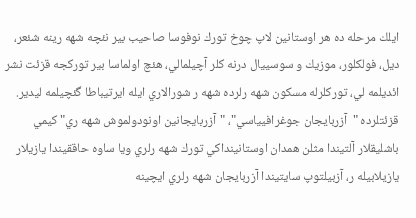ايلك مرحله ده هر اوستانين لاپ چوخ تورك نوفوسا صاحيب بير نئچه شهه رينه شئعر، ديل، فولكلور، موزيك و سوسييال درنه كلر آچيلمالي، هئچ اولماسا بير توركجه قزئت نشر ائديلمه لي، توركلرله مسكون شهه رلرده شهه ر شورالاري ايله ايرتيباطا گئچيلمه ليدير. قزئتلرده "آزربايجان جوغرافيياسي"، "آزربايجانين اونودولموش شهه ري" كيمي باشليقلار آلتيندا مثلن همدان اوستانينداكي تورك شهه رلري ويا ساوه حاققيندا يازيلار يازيلابيله ر، آزبيلتوپ سايتيندا آزربايجان شهه رلري ايچينه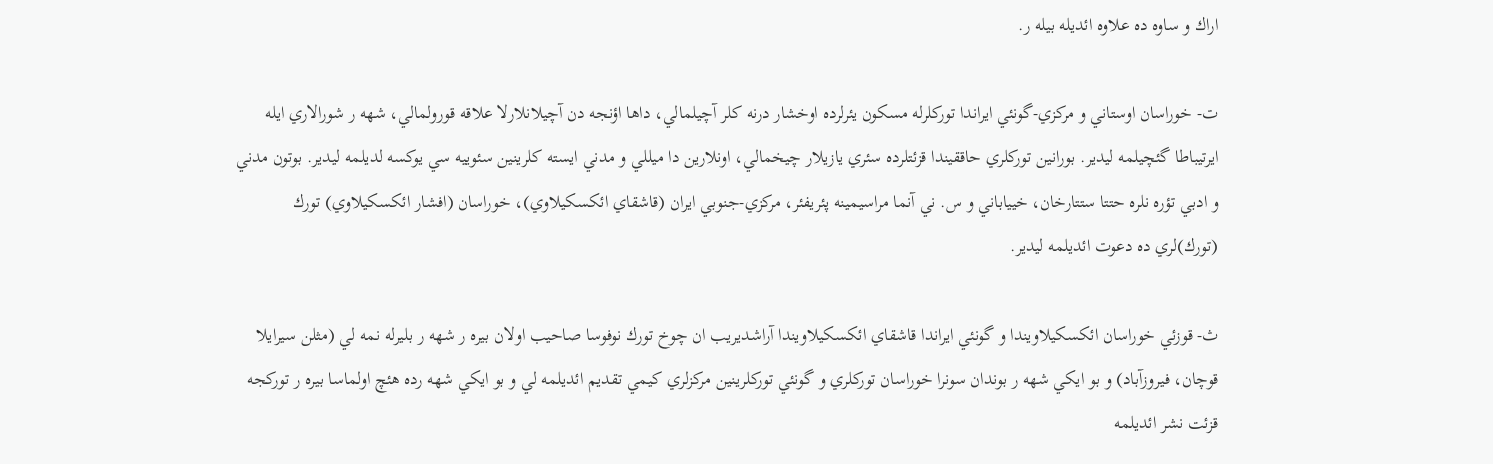اراك و ساوه ده علاوه ائديله بيله ر.

ت‌- خوراسان اوستاني و مركزي-گونئي ايراندا توركلرله مسكون يئرلرده اوخشار درنه كلر آچيلمالي، داها اؤنجه دن آچيلانلارلا علاقه قورولمالي، شهه ر شورالاري ايله ايرتيباطا گئچيلمه ليدير. بورانين توركلري حاققيندا قزئتلرده سئري يازيلار چيخمالي، اونلارين دا ميللي و مدني ايسته كلرينين سئوييه سي يوكسه لديلمه ليدير. بوتون مدني و ادبي تؤره نلره حتتا ستتارخان، خيياباني و س. ني آنما مراسيمينه پئريفئر، مركزي-جنوبي ايران (قاشقاي ائكسكيلاوي)، خوراسان (افشار ائكسكيلاوي) تورك (تورك)لري ده دعوت ائديلمه ليدير.

ث‌- قوزئي خوراسان ائكسكيلاويندا و گونئي ايراندا قاشقاي ائكسكيلاويندا آراشديريب ان چوخ تورك نوفوسا صاحيب اولان بيره ر شهه ر بليرله نمه لي (مثلن سيرايلا قوچان، فيروزآباد) و بو ايكي شهه ر بوندان سونرا خوراسان توركلري و گونئي توركلرينين مركزلري كيمي تقديم ائديلمه لي و بو ايكي شهه رده هئچ اولماسا بيره ر توركجه قزئت نشر ائديلمه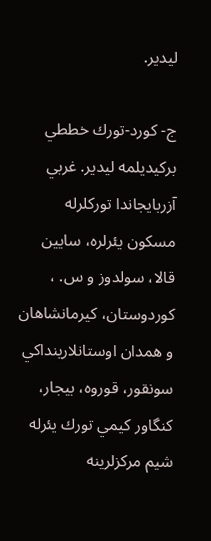ليدير.

ج‌- كورد-تورك خططي بركيديلمه ليدير. غربي آزربايجاندا توركلرله مسكون يئرلره، سايين قالا، سولدوز و س. ، كوردوستان، كيرمانشاهان و همدان اوستانلارينداكي سونقور، قوروه، بيجار، كنگاور كيمي تورك يئرله شيم مركزلرينه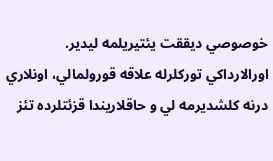خوصوصي ديققت يئتيريلمه ليدير. اورالارداكي توركلرله علاقه قورولمالي، اونلاري درنه كلشديرمه لي و حاقلاريندا قزئتلرده تئز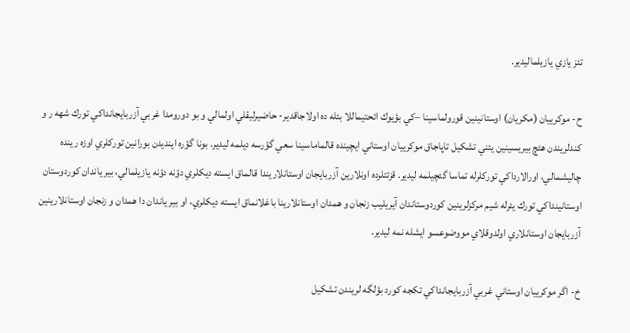تئز يازي يازيلماليدير.

ح‌- موكرييان (مكريان) اوستانينين قورولماسينا –كي بؤيوك ائحتيماللا بئله ده اولاجاقدير- حاضيرليقلي اولمالي و بو دورومدا غربي آزربايجانداكي تورك شهه ر و كندلريندن هئچ بيريسينين يئني تشكيل تاپاجاق موكرييان اوستاني ايچينده قالماماسينا سعي گؤرسه ديلمه ليدير. بونا گؤره اينديدن بورانين توركلري اوزه رينده چاليشمالي، اورالارداكي توركلرله تماسا گئچيلمه ليدير. قزئتلرده اونلارين آزربايجان اوستانلاريندا قالماق ايسته ديكلري دؤنه دؤنه يازيلمالي، بير ياندان كوردوستان اوستانينداكي تورك يئرله شيم مركزلرينين كوردوستاندان آيريليب زنجان و همدان اوستانلارينا باغلانماق ايسته ديكلري، او بير ياندان دا همدان و زنجان اوستانلارينين آزربايجان اوستانلاري اولدوقلاي مووضوعسو ايشله نمه ليدير.

خ‌- اگر موكرييان اوستاني غربي آزربايجانداكي تكجه كورد بؤلگه لريندن تشكيل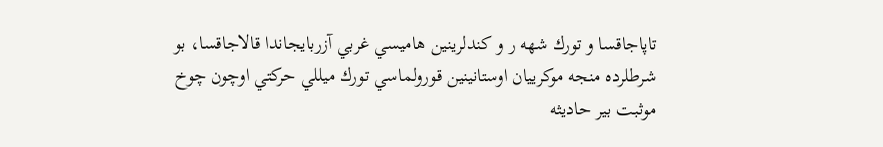تاپاجاقسا و تورك شهه ر و كندلرينين هاميسي غربي آزربايجاندا قالاجاقسا، بو شرطلرده منجه موكرييان اوستانينين قورولماسي تورك ميللي حركتي اوچون چوخ موثبت بير حاديثه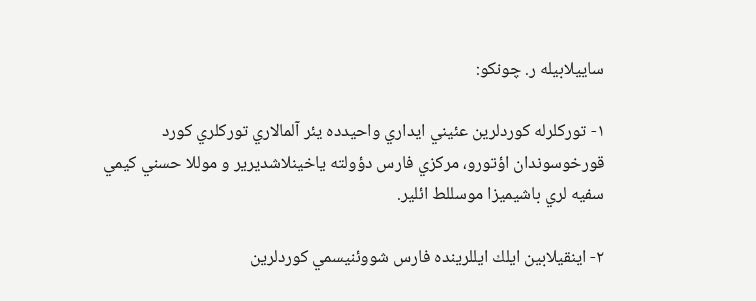ساييلابيله ر. چونكو:

١- توركلرله كوردلرين عئيني ايداري واحيدده يئر آلمالاري توركلري كورد قورخوسوندان اؤتورو، مركزي فارس دؤولته ياخينلاشديرير و موللا حسني كيمي سفيه لري باشيميزا موسللط ائلير.

٢- اينقيلابين ايلك ايللرينده فارس شووئنيسمي كوردلرين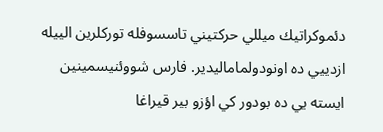دئموكراتيك ميللي حركتيني تاسسوفله توركلرين الييله ازدييي ده اونودولماماليدير. فارس شووئنيسمينين ايسته يي ده بودور كي اؤزو بير قيراغا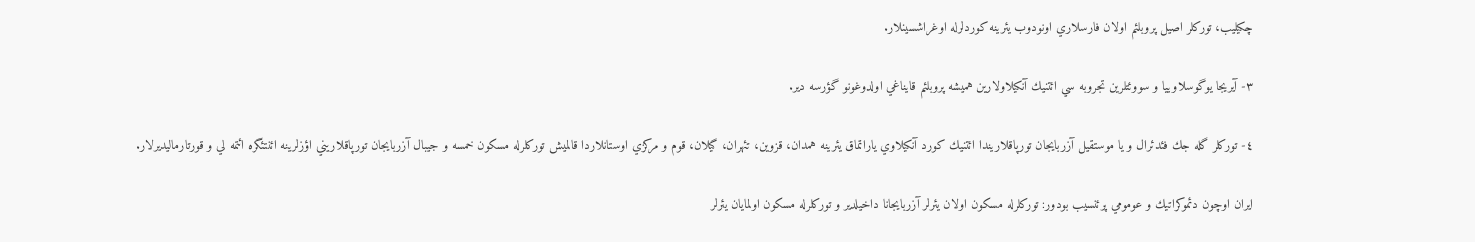چكيليب، توركلر اصيل پروبلئم اولان فارسلاري اونودوب يئرينه كوردلرله اوغراشسينلار.

٣- آيريجا يوگوسلاوييا و سووئتلرين تجروبه سي ائتنيك آنكيلاولارين هميشه پروبلئم قايناغي اولدوغونو گؤرسه دير.

٤- توركلر گله جك فئدئرال و يا موستقيل آزربايجان تورپاقلاريندا ائتنيك كورد آنكيلاوي ياراتماق يئرينه همدان، قزوين، تئهران، گيلان، قوم و مركزي اوستانلاردا قالميش توركلرله مسكون خمسه و جيبال آزربايجان تورپاقلاريني اؤزلرينه ائنتئگره ائتمه لي و قورتارماليديرلار.

ايران اوچون دئموكراتيك و عومومي پرئنسيب بودور: توركلرله مسكون اولان يئرلر آزربايجانا داخيلدير و توركلرله مسكون اولمايان يئرلر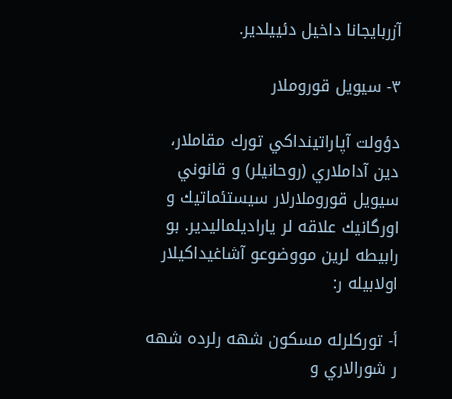آزربايجانا داخيل دئييلدير.

٣- سيويل قوروملار

دؤولت آپاراتينداكي تورك مقاملار، دين آداملاري (روحانيلر) و قانوني سيويل قوروملارلار سيستئماتيك و اورگانيك علاقه لر ياراديلماليدير. بو رابيطه لرين مووضوعو آشاغيداكيلار اولابيله ر:

أ‌- توركلرله مسكون شهه رلرده شهه ر شورالاري و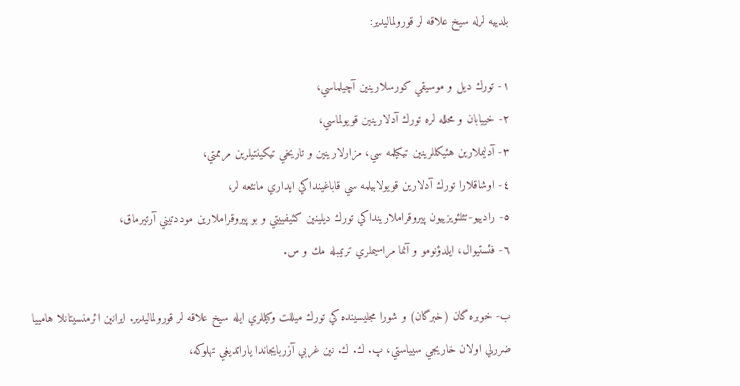بلدييه لرله سيخ علاقه لر قورولماليدير:

١- تورك ديل و موسيقي كورسلارينين آچيلماسي،
٢- خييابان و محلله لره تورك آدلارينين قويولماسي،
٣- آدليملارين هئيكللرينين تيكيلمه سي، مزارلارينين و تاريخي تيكينتيلرين مرممتي،
٤- اوشاقلارا تورك آدلارين قويولابيلمه سي قاباغينداكي ايداري مانئعه لر،
٥- رادييو-تئلئويزييون پيروقراملارينداكي تورك ديلينين كئيفييتي و بو پيروقراملارين موددتيني آرتيرماق،
٦- فئستيوال، ايلدؤنومو و آنما مراسيملري ترتيبله مك و س.

ب‌- خوبره گان (خبرگان) و شورا مجليسينده كي تورك ميللت وكيللري ايله سيخ علاقه لر قورولماليدير. ايرانين ائرمنسيتانلا هامييا ضررلي اولان خاريجي سيياستي، پ. ك. ك. نين غربي آزربايجاندا ياراتديغي تهلوكه،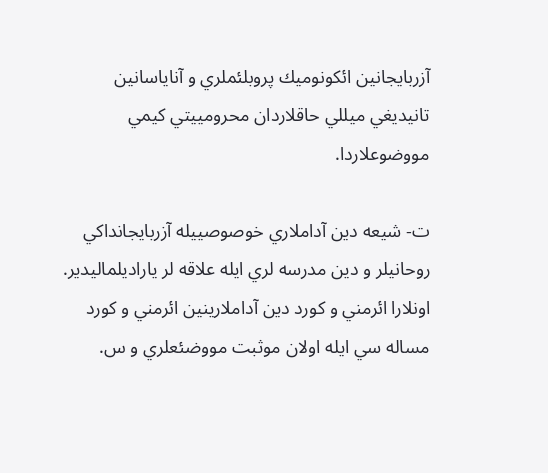آزربايجانين ائكونوميك پروبلئملري و آناياسانين تانيديغي ميللي حاقلاردان محرومييتي كيمي مووضوعلاردا.

ت‌- شيعه دين آداملاري خوصوصييله آزربايجانداكي روحانيلر و دين مدرسه لري ايله علاقه لر ياراديلماليدير. اونلارا ائرمني و كورد دين آداملارينين ائرمني و كورد مساله سي ايله اولان موثبت مووضئعلري و س.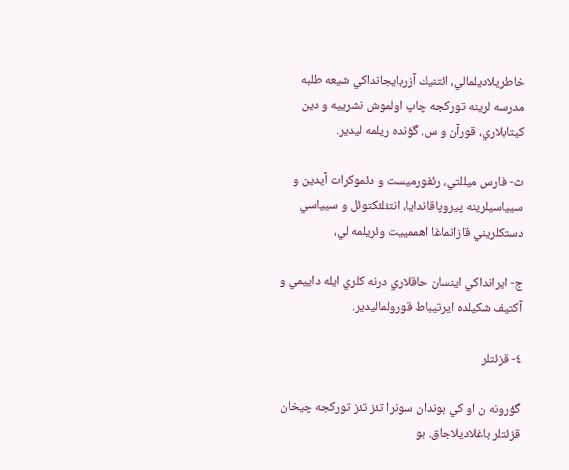خاطريلاديلمالي، ائتنيك آزربايجانداكي شيعه طلبه مدرسه لرينه توركجه چاپ اولموش نشرييه و دين كيتابلاري، قورآن و س. گؤنده ريلمه ليدير.

ث‌- فارس ميللتي، رئفورميست و دئموكرات آيدين و سيياسيلرينه پيروپاقاندايا، انتئلئكتوئل و سيياسي دستكلريني قازانماغا اهممييت وئريلمه لي،

ج‌- ايرانداكي اينسان حاقلاري درنه كلري ايله داييمي و آكتيف شكيلده ايرتيباط قورولماليدير.

٤- قزئتلر

گؤرونه ن او كي بوندان سونرا تئز تئز توركجه چيخان قزئتلر باغلاديلاجاق. بو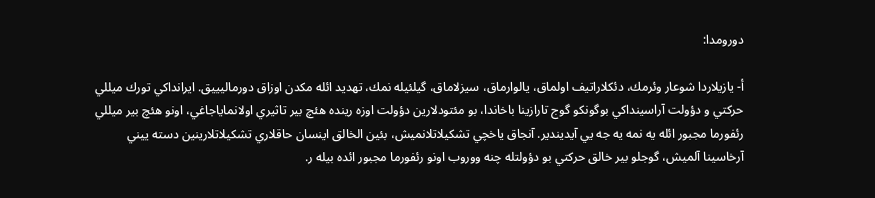دورومدا:

أ‌- يازيلاردا شوعار وئرمك، دئكلاراتيف اولماق، يالوارماق، سيزلاماق، گيلئيله نمك، تهديد ائله مكدن اوزاق دورماليييق. ايرانداكي تورك ميللي حركتي و دؤولت آراسينداكي بوگونكو گوج تارازينا باخاندا، بو مئتودلارين دؤولت اوزه رينده هئچ بير تاثيري اولانماياجاغي، اونو هئچ بير ميللي رئفورما مجبور ائله يه نمه يه جه يي آيديندير. آنجاق ياخچي تشكيلاتلانميش، بئين الخالق اينسان حاقلاري تشكيلاتلارينين دسته ييني آرخاسينا آلميش، گوجلو بير خالق حركتي بو دؤولتله چنه ووروب اونو رئفورما مجبور ائده بيله ر.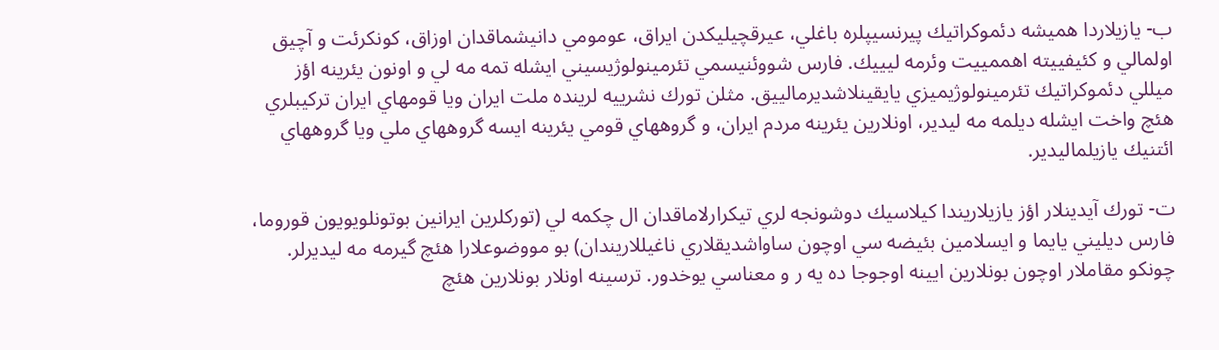ب‌- يازيلاردا هميشه دئموكراتيك پيرنسيپلره باغلي، عيرقچيليكدن ايراق، عومومي دانيشماقدان اوزاق، كونكرئت و آچيق اولمالي و كئيفييته اهممييت وئرمه ليييك. فارس شووئنيسمي تئرمينولوژيسيني ايشله تمه مه لي و اونون يئرينه اؤز ميللي دئموكراتيك تئرمينولوژيميزي يايقينلاشديرمالييق. مثلن تورك نشرييه لرينده ملت ايران ويا قومهاي ايران تركيبلري هئچ واخت ايشله ديلمه مه ليدير، اونلارين يئرينه مردم ايران، و گروههاي قومي يئرينه ايسه گروههاي ملي ويا گروههاي ائتنيك يازيلماليدير.

ت‌- تورك آيدينلار اؤز يازيلاريندا كيلاسيك دوشونجه لري تيكرارلاماقدان ال چكمه لي (توركلرين ايرانين بوتونلويويون قوروما، فارس ديليني يايما و ايسلامين بئيضه سي اوچون ساواشديقلاري ناغيللاريندان) بو مووضوعلارا هئچ گيرمه مه ليديرلر. چونكو مقاملار اوچون بونلارين ايينه اوجوجا ده يه ر و معناسي يوخدور. ترسينه اونلار بونلارين هئچ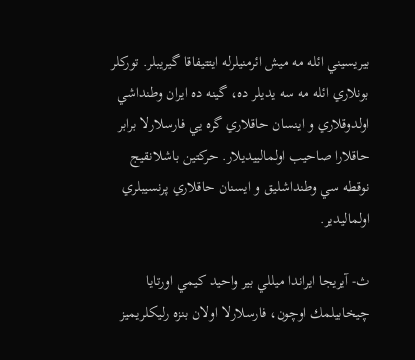بيريسيني ائله مه ميش ائرمنيلرله ايتتيفاقا گيريبلر. توركلر بونلاري ائله مه سه يديلر ده، گينه ده ايران وطنداشي اولدوقلاري و اينسان حاقلاري گره يي فارسلارلا برابر حاقلارا صاحيب اولمالييديلار. حركتين باشلانقيج نوقطه سي وطنداشليق و ايسنان حاقلاري پرنسيبلري اولماليدير.

ث‌- آيريجا ايراندا ميللي بير واحيد كيمي اورتايا چيخابيلمك اوچون، فارسلارلا اولان بنزه رليكلريميز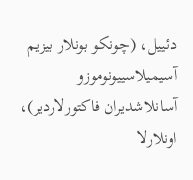دئييل، (چونكو بونلار بيزيم آسيميلاسييونوموزو آسانلاشديران فاكتورلاردير)، اونلارلا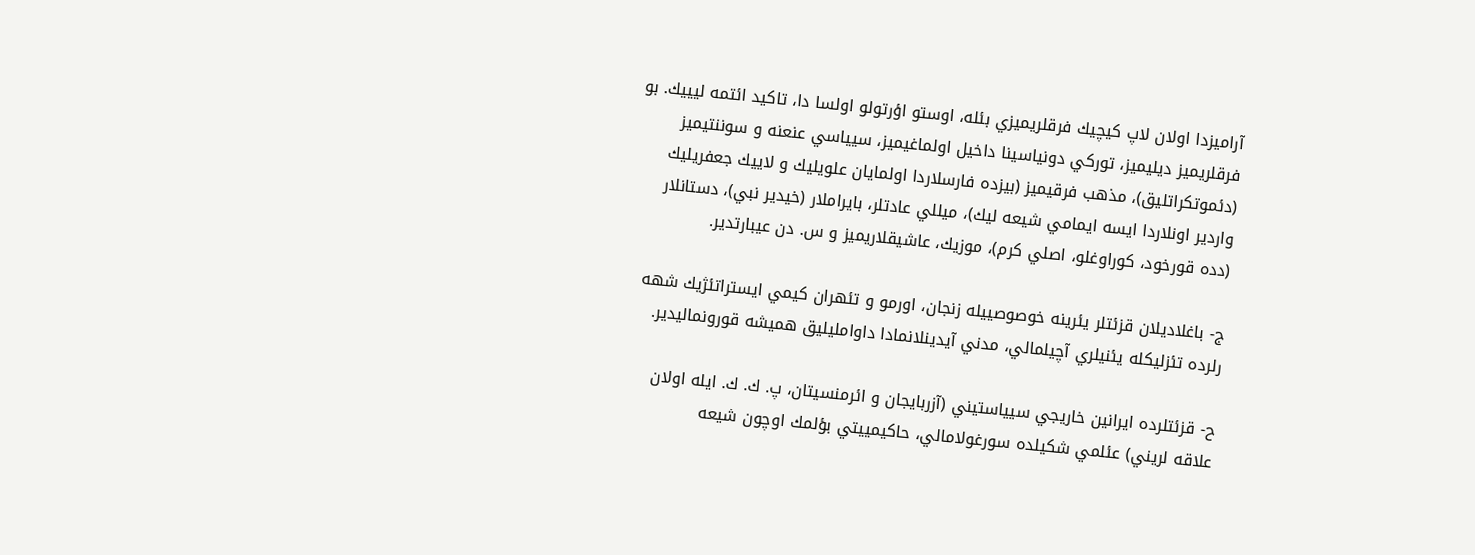آراميزدا اولان لاپ كيچيك فرقلريميزي بئله، اوستو اؤرتولو اولسا دا، تاكيد ائتمه ليييك. بو فرقلريميز ديليميز، توركي دونياسينا داخيل اولماغيميز، سيياسي عنعنه و سوننتيميز (دئموتكراتليق)، مذهب فرقيميز (بيزده فارسلاردا اولمايان علويليك و لاييك جعفريليك واردير اونلاردا ايسه ايمامي شيعه ليك)، ميللي عادتلر، بايراملار (خيدير نبي)، دستانلار (دده قورخود، كوراوغلو، اصلي كرم)، موزيك، عاشيقلاريميز و س. دن عيبارتدير.

ج‌- باغلاديلان قزئتلر يئرينه خوصوصييله زنجان، اورمو و تئهران كيمي ايستراتئژيك شهه رلرده تئزليكله يئنيلري آچيلمالي، مدني آيدينلانمادا داوامليليق هميشه قورونماليدير.

ح‌- قزئتلرده ايرانين خاريجي سيياستيني (آزربايجان و ائرمنسيتان، پ. ك. ك. ايله اولان علاقه لريني) عئلمي شكيلده سورغولامالي، حاكيمييتي بؤلمك اوچون شيعه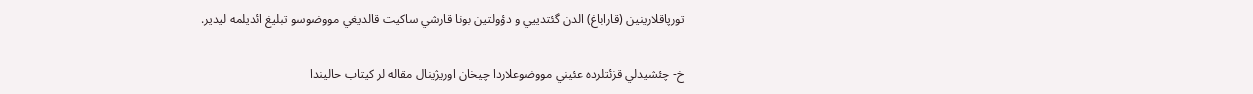تورپاقلارينين (قاراباغ) الدن گئتدييي و دؤولتين بونا قارشي ساكيت قالديغي مووضوسو تبليغ ائديلمه ليدير.

خ‌- چئشيدلي قزئتلرده عئيني مووضوعلاردا چيخان اوريژينال مقاله لر كيتاب حاليندا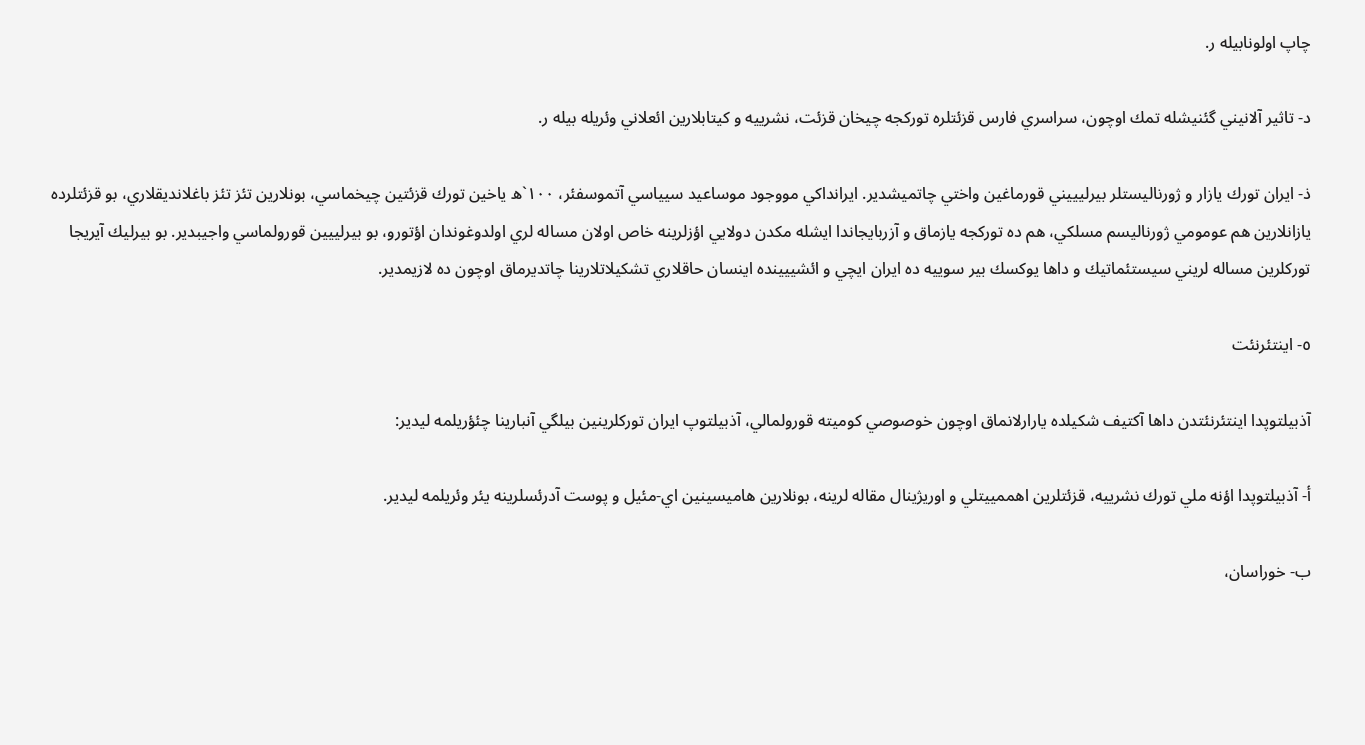چاپ اولونابيله ر.

د‌- تاثير آلانيني گئنيشله تمك اوچون، سراسري فارس قزئتلره توركجه چيخان قزئت، نشرييه و كيتابلارين ائعلاني وئريله بيله ر.

ذ‌- ايران تورك يازار و ژورناليستلر بيرليييني قورماغين واختي چاتميشدير. ايرانداكي مووجود موساعيد سيياسي آتموسفئر، ١٠٠`ه ياخين تورك قزئتين چيخماسي، بونلارين تئز تئز باغلانديقلاري، بو قزئتلرده يازانلارين هم عومومي ژورناليسم مسلكي، هم ده توركجه يازماق و آزربايجاندا ايشله مكدن دولايي اؤزلرينه خاص اولان مساله لري اولدوغوندان اؤتورو، بو بيرلييين قورولماسي واجيبدير. بو بيرليك آيريجا توركلرين مساله لريني سيستئماتيك و داها يوكسك بير سوييه ده ايران ايچي و ائشييينده اينسان حاقلاري تشكيلاتلارينا چاتديرماق اوچون ده لازيمدير.

٥- اينتئرنئت

آذبيلتوپدا اينتئرنئتدن داها آكتيف شكيلده يارارلانماق اوچون خوصوصي كوميته قورولمالي، آذبيلتوپ ايران توركلرينين بيلگي آنبارينا چئؤريلمه ليدير:

أ‌- آذبيلتوپدا اؤنه ملي تورك نشرييه، قزئتلرين اهممييتلي و اوريژينال مقاله لرينه، بونلارين هاميسينين اي-مئيل و پوست آدرئسلرينه يئر وئريلمه ليدير.

ب‌- خوراسان،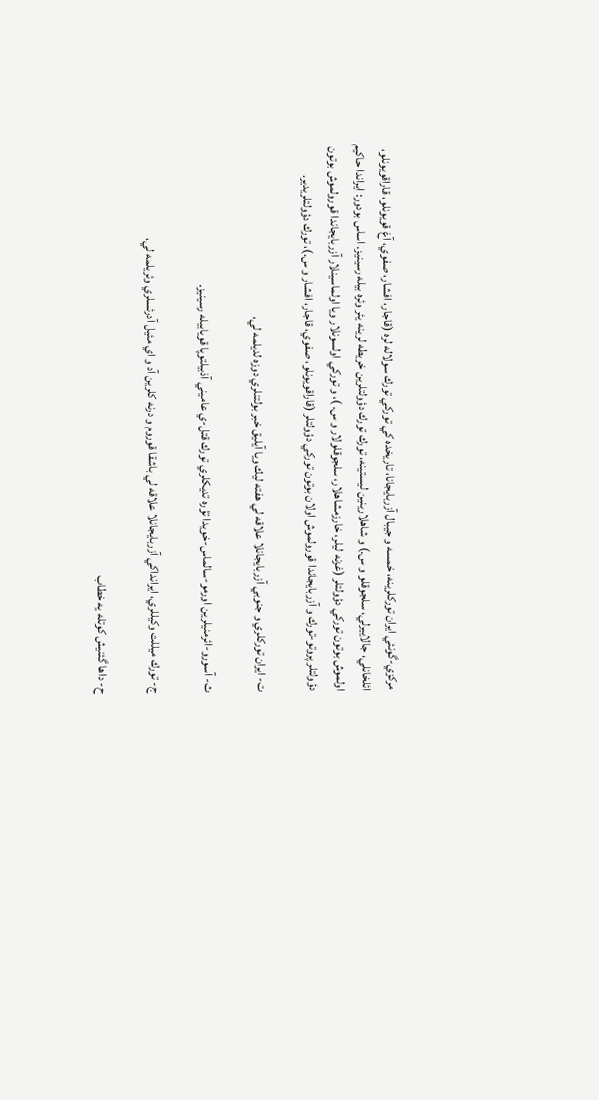مركزي-گونئي ايران توركلرينه، خمسه و جيبال آزربايجانا، تاريخده كي توركي تورك سولاله لره (قاجار، افشار، صفوي، آغ قويونلو، قاراقويونلو، ائلخانلي، جالاييرلي، سلجوقلو و س.) و شاهلارينين ليستينه، تورك تورك دؤولتلرين خريطه لرينه يئر وئره بيله رسينيز. اساس بودور: ايراندا حاكيم اولموش بوتون توركي دؤولتلر (غزنه ليلر، خارزمشاهلار، سلجوقلولار و س. )، و توركي اولسونلار ويا اولماسينلار آزربايجاندا قورولموش بوتون دؤولتلر پروتو-تورك و آزربايجاندا قورولموش اولان بوتون توركي دؤولتلر (قاراقويونلو، صفوي، قاجار، افشار و س.)، تورك دؤولتلريدير.

ت‌- ايران توركلري و جنوبي آزربايجانلا علاقه لي هفته ليك ويا آيليق خبر بولتنلري دوزه لديلمه لي،

ث‌- آسورو-ائرمنيلرين اورمو-سالماس-خويدا تؤره تديكلري تورك قتل-ي عاميني آذبيلتوپا قويابيله رسينيز.

ج‌- تورك ميللت وكيللري، ايرانداكي آزربايجانلا علاقه لي باشقا قوروم و درنه كلرين آد و اي مئيل آدرئسلري وئريلمه لي،

ح‌- داها گئنيش كوتله يه خطاب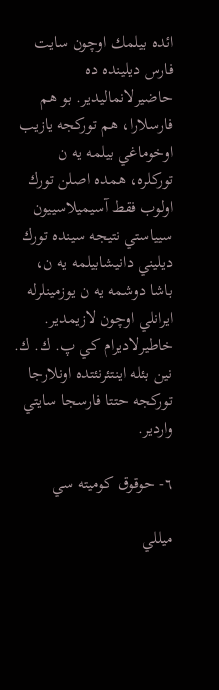ائده بيلمك اوچون سايت فارس ديلينده ده حاضيرلانماليدير. بو هم فارسلارا، هم توركجه يازيب اوخوماغي بيلمه يه ن توركلره، همده اصلن تورك اولوب فقط آسيميلاسييون سيياستي نتيجه سينده تورك ديليني دانيشابيلمه يه ن، باشا دوشمه يه ن يوزمينلرله ايرانلي اوچون لازيمدير. خاطيرلاديرام كي پ. ك. ك. نين بئله اينتئرنئتده اونلارجا توركجه حتتا فارسجا سايتي واردير.

٦- حوقوق كوميته سي

ميللي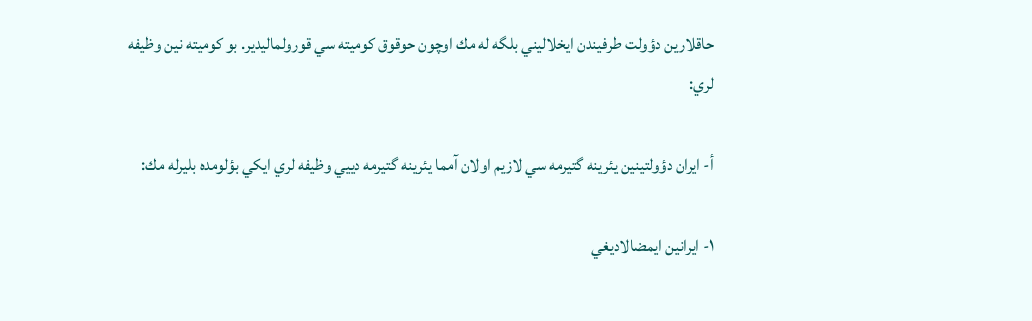حاقلارين دؤولت طرفيندن ايخلاليني بلگه له مك اوچون حوقوق كوميته سي قورولماليدير. بو كوميته نين وظيفه لري:

أ‌- ايران دؤولتينين يئرينه گتيرمه سي لازيم اولان آمما يئرينه گتيرمه دييي وظيفه لري ايكي بؤلومده بليرله مك:

١- ايرانين ايمضالاديغي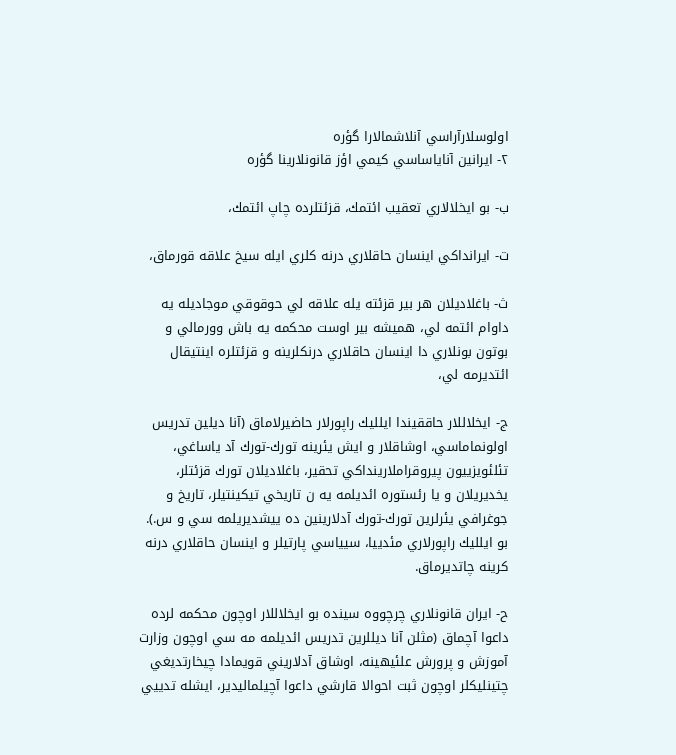اولوسلارآراسي آنلاشمالارا گؤره
٢- ايرانين آناياساسي كيمي اؤز قانونلارينا گؤره

ب‌- بو ايخلالاري تعقيب ائتمك، قزئتلرده چاپ ائتمك،

ت‌- ايرانداكي اينسان حاقلاري درنه كلري ايله سيخ علاقه قورماق،

ث‌- باغلاديلان هر بير قزئته يله علاقه لي حوقوقي موجاديله يه داوام ائتمه لي، هميشه بير اوست محكمه يه باش وورمالي و بوتون بونلاري دا اينسان حاقلاري درنكلرينه و قزئتلره اينتيقال ائتديرمه لي،

ج‌- ايخلاللار حاققيندا ايلليك راپورلار حاضيرلاماق (آنا ديلين تدريس اولونماماسي، اوشاقلار و ايش يئرينه تورك-تورك آد ياساغي، تئلئويزييون پيروقراملارينداكي تحقير، باغلاديلان تورك قزئتلر، يخديريلان و يا رئستوره ائديلمه يه ن تاريخي تيكينتيلر، تاريخ و جوغرافي يئرلرين تورك-تورك آدلارينين ده ييشديريلمه سي و س.). بو ايلليك راپورلاري مئدييا، سيياسي پارتيلر و اينسان حاقلاري درنه كرينه چاتديرماق.

ح‌- ايران قانونلاري چرچووه سينده بو ايخلاللار اوچون محكمه لرده داعوا آچماق (مثلن آنا ديللرين تدريس ائديلمه مه سي اوچون وزارت آموزش و پرورش علئيهينه، اوشاق آدلاريني قويمادا چيخارتديغي چتينليكلر اوچون ثبت احوالا قارشي داعوا آچيلماليدير، ايشله تدييي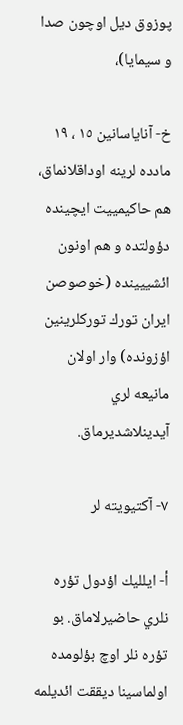پوزوق ديل اوچون صدا و سيمايا)،

خ‌- آناياسانين ١٥ ، ١٩ مادده لرينه اوداقلانماق، هم حاكيمييت ايچينده دؤولتده و هم اونون ائشييينده (خوصوصن ايران تورك توركلرينين اؤزونده) وار اولان مانيعه لري آيدينلاشديرماق.

٧- آكتيويته لر

أ‌- ايلليك اؤدول تؤره نلري حاضيرلاماق. بو تؤره نلر اوچ بؤلومده اولماسينا ديققت ائديلمه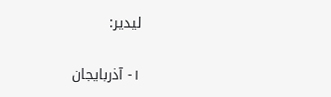ليدير:

١- آذربايجان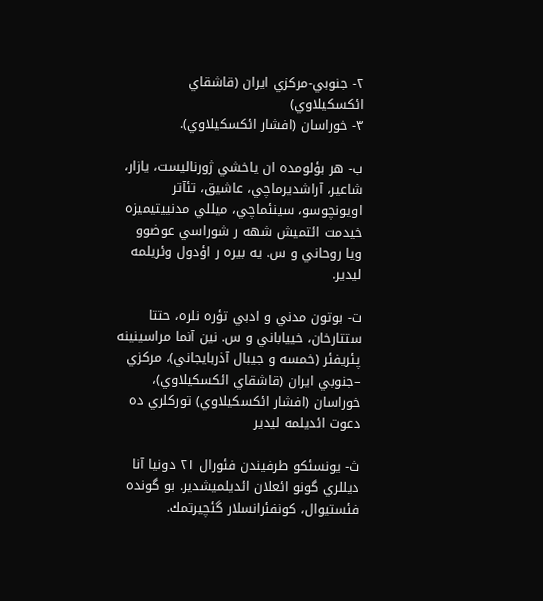٢- جنوبي-مركزي ايران (قاشقاي ائكسكيلاوي)
٣- خوراسان (افشار ائكسكيلاوي).

ب‌- هر بؤلومده ان ياخشي ژورناليست، يازار، شاعير، آراشديرماچي، عاشيق، تئآتر اويونچوسو، سينئماچي، ميللي مدنييتيميزه خيدمت ائتميش شهه ر شوراسي عوضوو ويا روحاني و س. يه بيره ر اؤدول وئريلمه ليدير.

ت‌- بوتون مدني و ادبي تؤره نلره، حتتا ستتارخان، خيياباني و س. نين آنما مراسينينه پئريفئر (خمسه و جيبال آذربايجاني)، مركزي –جنوبي ايران (قاشقاي ائكسكيلاوي)، خوراسان (افشار ائكسكيلاوي) توركلري ده دعوت ائديلمه ليدير

ث‌- يونسئكو طرفيندن فئورال ٢١ دونيا آنا ديللري گونو ائعلان ائديلميشدير. بو گونده فئستيوال، كونفئرانسلار گئچيرتمك.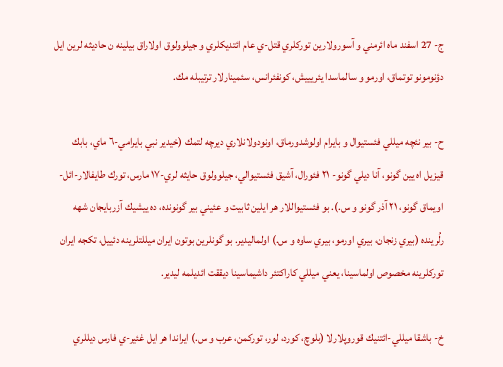ج‌- 27 اسفند ماه ائرمني و آسورولارين توركلري قتل-ي عام ائتديكلري و جيلوولوق اولاراق بيلينه ن حاديثه لرين ايل دؤنومونو توتماق، اورمو و سالماسدا يئريييش، كونفئرانس، سئمينارلار ترتيبله مك.

ح‌- بير نئچه ميللي فئستيوال و بايرام اولوشدورماق، اونودولانلاري ديرچه لتمك (خيدير نبي بايرامي-٦ ماي، بابك قيزيل اه يين گونو، آنا ديلي گونو- ٢١ فئورال، آشيق فئستيوالي، جيلوولوق حايثه لري-١٧ مارس، تورك طايفالار-ائل-اويماق گونو، ٢١ آذر گونو و س.). بو فئستيواللار هر ايلين ثابيت و عئيني بير گونونده، ده ييشيك آزربايجان شهه رلُرينده (بيري زنجان، بيري اورمو، بيري ساوه و س.) اولماليدير. بو گونلرين بوتون ايران ميللتلرينه دئييل، تكجه ايران توركلرينه مخصوص اولماسينا، يعني ميللي كاراكتئر داشيماسينا ديققت ائديلمه ليدير.

خ‌- باشقا ميللي-ائتنيك قوروپلارلا (بلوچ، كورد، لور، توركمن، عرب و س.) ايراندا هر ايل غئير-ي فارس ديللري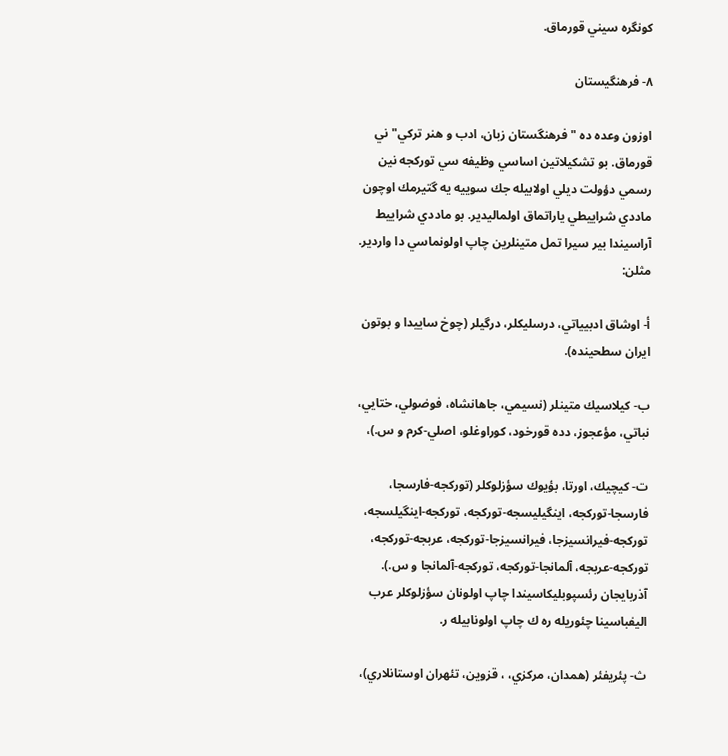كونگره سيني قورماق.

٨- فرهنگيستان

اوزون وعده ده " فرهنگستان زبان، ادب و هنر تركي"ني قورماق. بو تشكيلاتين اساسي وظيفه سي توركجه نين رسمي دؤولت ديلي اولابيله جك سوييه يه گتيرمك اوچون ماددي شراييطي ياراتماق اولماليدير. بو ماددي شراييط آراسيندا بير سيرا تمل متينلرين چاپ اولونماسي دا واردير. مثلن:

أ‌- اوشاق ادبيياتي، درسليكلر، درگيلر (چوخ ساييدا و بوتون ايران سطحينده).

ب‌- كيلاسيك متينلر (نسيمي، جاهانشاه، فوضولي، ختايي، نباتي، مؤعجوز، دده قورخود، كوراوغلو، اصلي-كرم و س.)،

ت‌- كيچيك، اورتا، بؤيوك سؤزلوكلر (توركجه-فارسجا، فارسجا-توركجه، اينگيليسجه-توركجه، توركجه-اينگيلسجه، توركجه-فيرانسيزجا، فيرانسيزجا-توركجه، عربجه-توركجه، توركجه-عربجه، آلمانجا-توركجه، توركجه-آلمانجا و س.). آذربايجان رئسپوبليكاسيندا چاپ اولونان سؤزلوكلر عرب اليفباسينا چئوريله ره ك چاپ اولونابيله ر.

ث‌- پئريفئر (همدان، مركزي، ، قزوين، تئهران اوستانلاري)،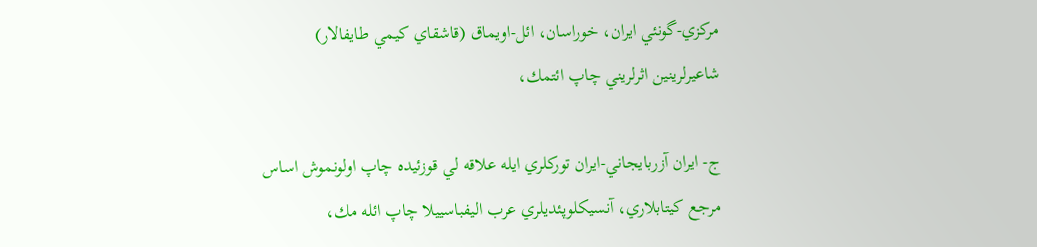مركزي-گونئي ايران، خوراسان، ائل-اويماق (قاشقاي كيمي طايفالار) شاعيرلرينين اثرلريني چاپ ائتمك،

ج‌- ايران آزربايجاني-ايران توركلري ايله علاقه لي قوزئيده چاپ اولونموش اساس مرجع كيتابلاري، آنسيكلوپئديلري عرب اليفباسييلا چاپ ائله مك،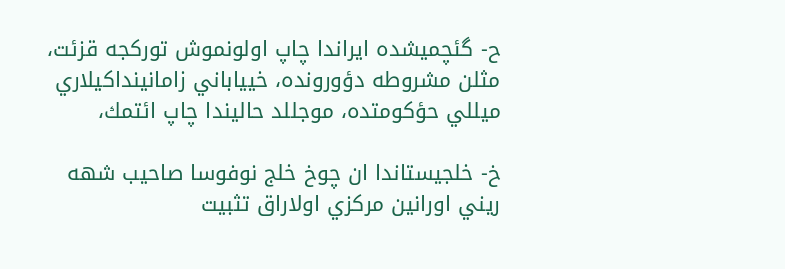ح‌- گئچميشده ايراندا چاپ اولونموش توركجه قزئت، مثلن مشروطه دؤورونده، خيياباني زامانينداكيلاري ميللي حؤكومتده، موجللد حاليندا چاپ ائتمك،

خ‌- خلجيستاندا ان چوخ خلج نوفوسا صاحيب شهه ريني اورانين مركزي اولاراق تثبيت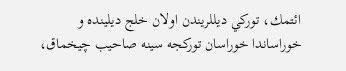ائتمك، توركي ديللريندن اولان خلج ديلينده و خوراساندا خوراسان توركجه سينه صاحيب چيخماق،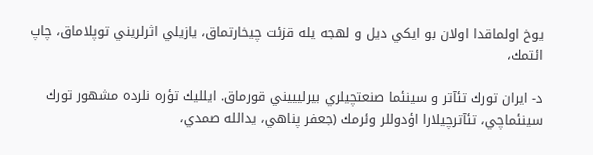يوخ اولماقدا اولان بو ايكي ديل و لهجه يله قزئت چيخارتماق، يازيلي اثرلريني توپلاماق، چاپ ائتمك،

د‌- ايران تورك تئآتر و سينئما صنعتچيلري بيرليييني قورماق. ايلليك تؤره نلرده مشهور تورك سينئماچي، تئآترچيلارا اؤدوللر وئرمك (جعفر پناهي، يدالله صمدي،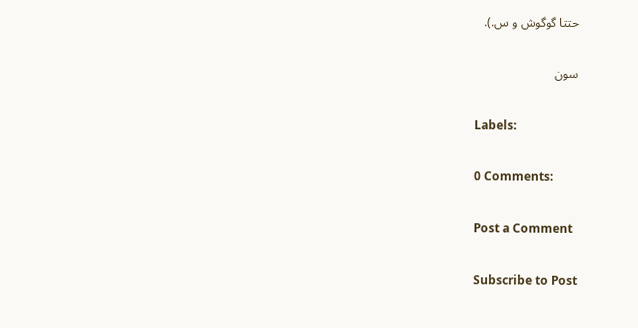حتتا گوگوش و س.).

سون

Labels:

0 Comments:

Post a Comment

Subscribe to Post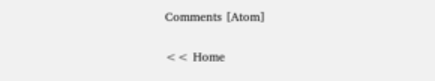Comments [Atom]

<< Home